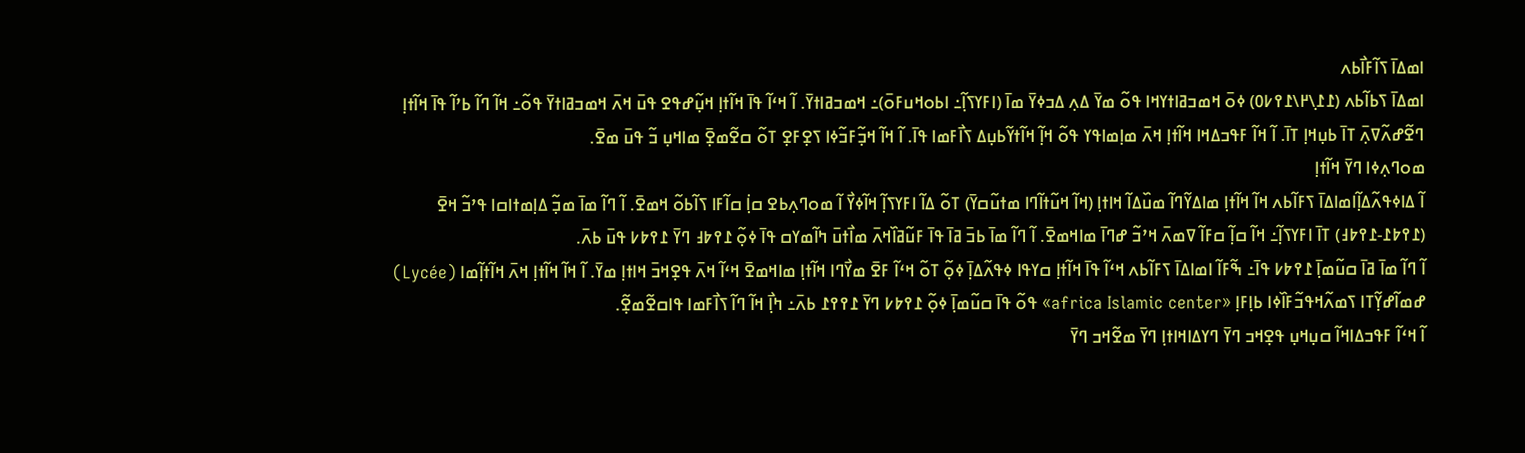ߊߘߡߊ߫ ߖߊ߬ߓߊ߯ߕߍ
ߊߘߡߊ߫ ߖߕߊ߬ߕߍ (߁߁߲\߂\߁߉߇߀) ߦߋ߫ ߞߘߏߥߊߙߌߞߊ ߟߋ߬ ߘߌ߫ ߡߍ߲ ߡߏߦߌ߫ ߘߊ߫ (ߊߓߌߖߊ߲߬߸ ߊߕߋߞߎߓߋ߫)߸ ߞߘߏߥߊߙߌ߫. ߊ߬ ߞߵߊ߬ ߟߊ߫ ߞߊ߬ߙߊ߲ ߞߎ߲߬ߝߟߐ ߟߎ߫ ߞߍ߫ ߞߘߏߥߊߙߌ߫ ߟߋ߬߸ ߞߊ߬ ߣߊ߬ ߕߴߊ߬ ߟߊ߫ ߞߊ߬ߙߊ߲ ߣߐ߬ߝߍ߬ߜߍ߲߫ ߠߊ߫ ߕߎ߲ߞߊ߲ ߠߊ߫. ߊ߬ ߞߊ߬ ߓߟߏߡߞߊ ߞߊ߬ߙߊ߲ ߞߍ߫ ߘߊ߲ߘߊߟߌ ߟߋ߬ ߞߊ߲߬ ߞߊ߬ߙߌ߬ߕߎ߲ߡ ߖߊ߯ߓߘߊ ߟߊ߫. ߊ߬ ߞߊ߬ ߞߏ߲߬ߓߏ߬ߦߊ ߖߐ߲ߓߐ߲ ߠߋ߬ ߛߐ߬ߘߐ߲߫ ߘߊߞߎ߲ ߏ߬ ߟߎ߫ ߘߐ߫.
ߘߋߣߍ߲ߦߊ ߣߌ߫ ߞߊ߬ߙߊ߲
ߊ߬ ߡߊߦߟߍ߬ߡߊ߲߬ߊߘߊߡߊ߫ ߖߓߊ߬ߕߍ ߞߊ߬ ߞߊ߬ߙߊ߲ ߘߊߡߌ߬ߣߊ߬ ߘߎ߰ߡߊ߬ ߞߊߙߊ߲ (ߞߊ߬ ߞߎ߬ߙߊ߬ߣߊ ߘߙߎ߬ߛߌ߫) ߠߋ߬ ߡߊ߬ ߊߓߌߖߊ߲߬ ߞߊ߬ߦߌ߯ ߊ߬ ߘߋߣߍ߲ߕߐ ߛߊ߲߭ ߛߊ߬ߓߊ ߖߊ߬ߕߋ߬ ߞߘߐ߫. ߊ߬ ߣߊ߬ ߘߊ߫ ߘߏ߲߬ ߡߊ߲ߘߙߊߛߊ ߟߴߏ߬ ߞߐ߫ (߁߉߈߁-߁߉߈߃) ߠߊ߫ ߊߓߌߖߊ߲߬߸ ߞߊ߬ ߛߊ߲߬ ߛߓߊ߬ ߜߘߍ߫ ߞߴߏ߬ ߝߣߊ߫ ߘߊߞߘߐ߫. ߊ߬ ߣߊ߬ ߘߊ߫ ߕߏ߫ ߥߊ߫ ߟߊ߫ ߓߎ߬ߥߊ߰ߞߍ߫ ߘߊ߯ߙߎ߫ ߤߊ߬ߘߌߛ ߟߊ߫ ߦߋ߲߬ ߁߉߈߃ ߣߌ߫ ߁߉߈߇ ߟߎ߫ ߕߍ߫.
ߊ߬ ߣߊ߬ ߘߊ߫ ߥߊ߫ ߛߎ߬ߘߊ߲߫ ߁߉߈߇ ߟߊ߫߸ ߒ߬ߓߊ߬ ߊߘߊߡߊ߫ ߖߓߊ߬ߕߍ ߞߵߊ߬ ߟߊ߫ ߞߊ߬ߙߊ߲ ߛߌߟߊ ߦߟߍ߬ߡߊ߲߫ ߦߋ߲߬ ߠߋ߬ ߞߵߊ߬ ߓߐ߫ ߘߌ߯ߣߊ ߞߊ߬ߙߊ߲ ߘߊߞߘߐ߫ ߞߵߊ߬ ߞߍ߫ ߟߐ߲ߞߏ߫ ߞߊߙߊ߲ ߘߌ߫. ߊ߬ ߞߊ߬ ߞߊ߬ߙߊ߲ ߞߍ߫ ߞߊ߬ߙߊ߲߬ߘߊ (Lycée) ߝߘߊ߬ߝߌ߲߬ߠߊ ߖߘߍ߬ߞߟߏ߬ߓߊ߰ߦߊ ߕߊ߲ߓߊ߲ «africa Islamic center» ߟߋ߬ ߟߊ߫ ߛߎ߬ߘߊ߲߫ ߦߋ߲߬ ߁߉߈߇ ߣߌ߫ ߁߉߉߁ ߕߍ߫߸ ߤߊ߲߯ ߞߊ߬ ߣߊ߬ ߖߊ߯ߓߘߊ ߟߊߛߐ߬ߘߐ߲߬.
ߊ߬ ߞߵߊ߬ ߓߟߏߡߊߞߊ߬ ߛߎ߲ߞߎ߲ ߟߐ߲ߞߏ ߣߌ߫ ߣߌߡߊߞߊߙߊ߲ ߣߌ߫ ߘߐ߬ߞߏ ߣߌ߫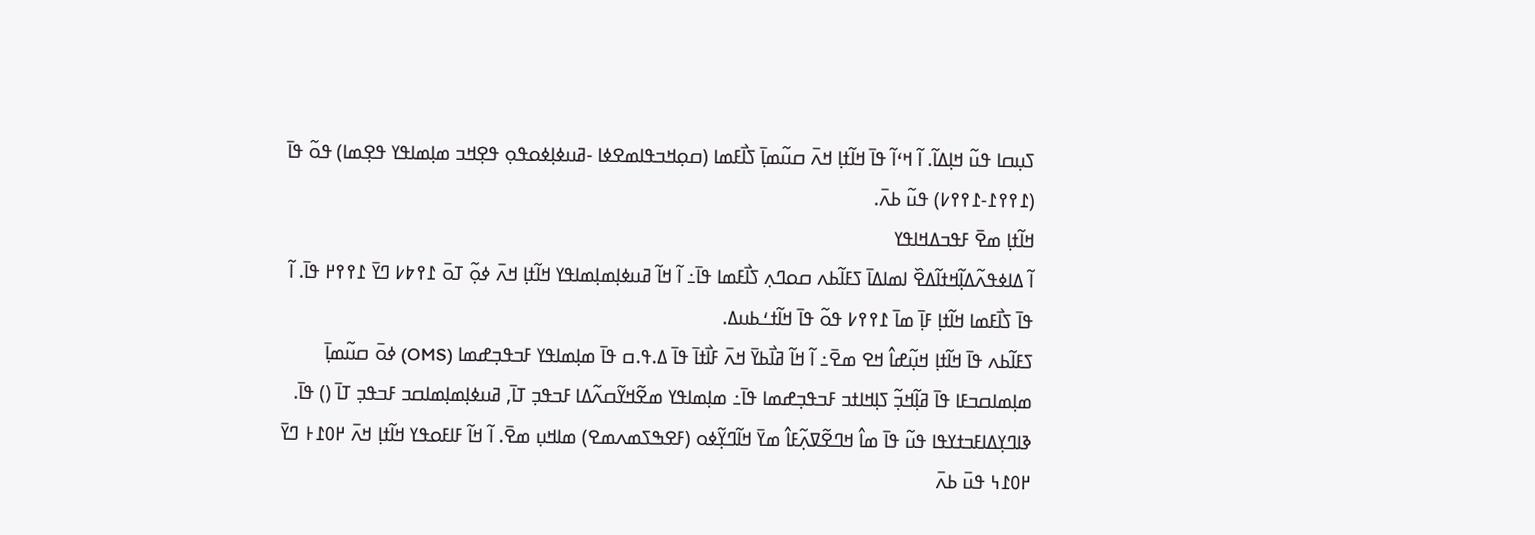ߖߎ߲ߛߊ ߟߎ߬ ߞߊ߲ߡߊ߬. ߊ߬ ߞߵߊ߬ ߟߊ߫ ߞߊ߬ߙߊ߲ ߞߍ߫ ߛߎ߬ߘߊ߲߫ ߖߊ߯ߓߘߊ (ߛߋ߲ߞߏߟߊߘߐߦߊ -ߥߎߦߊ߲ߦߋߟߋ߲ ߟߐ߲ߞߏ ߘߊ߲ߘߊߟߌ ߟߐ߲ߘߊ) ߟߋ߬ ߟߊ߫ (߁߉߉߁-߁߉߉߇) ߟߎ߬ ߕߍ߫.
ߞߊ߬ߙߊ߲ ߘߐ߫ ߓߟߏߡߞߊߟߌ
ߊ߬ ߡߊߦߟߍ߬ߡߊ߲߬ߞߙߊ߬ߡߐ߰ ߊߘߊߡߊ߫ ߖߓߊ߬ߕߍ ߛߋߣߍ߲ ߖߊ߯ߓߘߊ ߟߊ߫߸ ߊ߬ ߞߊ߬ ߥߎߦߊ߲ߘߊ߲ߘߊߟߌ ߞߊ߬ߙߊ߲ ߞߍ߫ ߦߋ߲߬ ߠߋ߫ ߁߉߈߇ ߣߌ߫ ߁߉߉߂ ߟߊ߫. ߊ߬ ߟߊ߫ ߖߊ߯ߓߘߊ ߞߊ߬ߙߊ߲ ߓߊ߲߫ ߘߊ߫ ߁߉߉߇ ߟߋ߬ ߟߊ߫ ߞߊ߬ߙߑߕߎߡ.
ߖߓߊ߬ߕߍ ߟߊ߫ ߞߊ߬ߙߊ߲ ߞߎ߲߬ߝߊ߮ ߞߐ ߘߐ߫߸ ߊ߬ ߞߊ߬ ߥߊ߯ߕߌ߫ ߞߍ߫ ߓߊ߯ߙߊ߫ ߟߊ߫ ߡ.ߟ.ߛ ߟߊ߫ ߘߊ߲ߘߊߟߌ ߓߏߟߏ߲ߝߘߊ (OMS) ߦߋ߫ ߛߎ߬ߘߊ߲߫ ߘߊ߲ߘߊߛߏߓߊ ߟߊ߫ ߥߊ߲߬ߞߏ߲߬ ߖߊ߲ߞߊߙߏ ߓߏߟߏ߲ߝߘߊ ߟߊ߫߸ ߘߊ߲ߘߊߟߌ ߘߐ߬ߞߌ߬ߛߍ߬ߡߊ ߓߏߟߏ߲ ߠߊ߫, ߥߎߦߊ߲ߘߊ߲ߘߊߛߏ ߓߏߟߏ߲ ߠߊ߫ () ߟߊ߫. ߢߊߣߌ߲ߡߊߓߏߙߌߟߊ ߟߎ߬ ߟߊ߫ ߘߊ߮ ߞߣߐ߬ߜߍ߲߬ߓߊ߮ ߘߌ߫ ߞߊ߬ߣߌ߲߬ߦߋ (ߓߐߒߖߘߍߘߐ) ߘߊߞߎ߲ ߘߐ߫. ߊ߬ ߞߊ߬ ߓߊߓߋߟߌ ߞߊ߬ߙߊ߲ ߞߍ߫ ߂߀߁߅ ߣߌ߫ ߂߀߁߆ ߟߎ߫ ߕߍ߫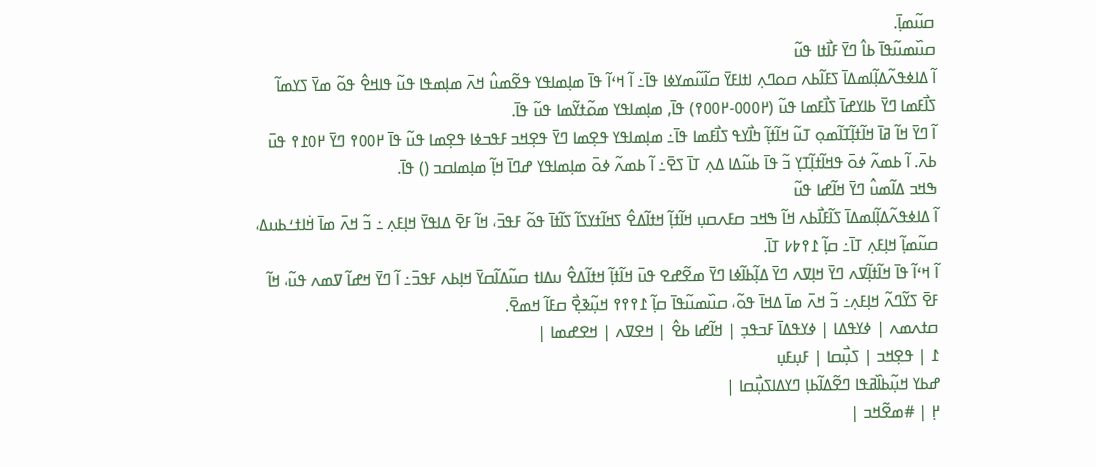ߛߎ߬ߘߊ߲߫.
ߛߎ߰ߘߎ߬ߟߊ߫ ߕߊ߮ ߣߌ߫ ߓߊ߯ߙߊ ߟߎ߬
ߊ߬ ߡߊߦߟߍ߬ߡߊ߲߬ߊߘߡߊ߫ ߖߓߊ߬ߕߍ ߛߋߣߍ߲ ߊߙߊߓߌ߫ ߛߊ߬ߎ߬ߘߌߦߊ ߟߊ߫߸ ߊ߬ ߞߵߊ߬ ߟߊ߫ ߘߊ߲ߘߊߟߌ ߟߐ߬ߘߎ߮ ߞߍ߫ ߘߊ߲ߘߟߊ ߟߎ߬ ߟߊߞߐ߮ ߟߋ߬ ߘߌ߫ ߖߌߘߊ߬ ߖߊ߯ߓߘߊ ߣߌ߫ ߕߊߌߝߊ߫ ߖߊ߯ߓߘߊ ߟߎ߬ (߂߀߀߀-߂߀߀߉) ߟߊ߫, ߘߊ߲ߘߊߟߌ ߘߋ߬ߙߌ߬ߘߊ ߟߎ߬ ߟߊ߫.
ߊ߬ ߣߌ߫ ߞߊ߬ ߥߊ߫ ߞߊ߬ߙߊ߲߬ߠߊ߬ߘߋ߲ ߠߎ߬ ߞߊ߬ߙߊ߲߬ ߤߊ߯ߌߟ ߖߊ߯ߓߘߊ ߟߊ߫߸ ߘߊ߲ߘߊߟߌ ߟߐ߲ߘߊ ߣߌ߫ ߟߐ߲ߞߏ ߓߟߏߦߊ ߟߐ߲ߘߊ ߟߎ߬ ߟߊ߫ ߂߀߀߉ ߣߌ߫ ߂߀߁߉ ߟߎ߫ ߕߍ߫. ߊ߬ ߕߘߍ߬ ߦߋ߫ ߟߞߊ߬ߙߊ߲߬ߠߌ߲ ߏ߬ ߟߊ߫ ߕߎ߬ߡߊ ߡߍ߲ ߠߊ߫ ߖߐ߫߸ ߊ߬ ߕߘߍ߬ ߦߋ߫ ߘߊ߲ߘߊߟߌ ߝߣߊ߫ ߞߊ߲߬ ߘߊ߲ߘߊߛߏ () ߟߊ߫.
ߒߞߏ ߡߊ߬ߘߎ߮ ߣߌ߫ ߞߊ߬ߝߊ ߟߎ߬
ߊ߬ ߡߊߦߟߍ߬ߡߊ߲߬ߊߘߡߊ߫ ߖߊ߬ߓߊ߯ߕߍ ߞߊ߬ ߒߞߏ ߛߓߍߛߎ߲ ߞߊ߬ߙߊ߲߬ ߞߙߊ߬ߡߐ߮ ߖߞߊ߬ߙߌߖߊ߬ ߖߊ߬ߙߊ߫ ߟߋ߬ ߓߟߏ߫، ߞߊ߬ ߓߐ߫ ߡߊߟߌ߫ ߞߊ߲ߓߍ߲ ߸ ߏ߬ ߞߍ߫ ߘߊ߫ ߞ߭ߊߙߑߕߎߡ، ߛߎ߬ߘߊ߲߬ ߞߊ߲ߓߍ߲ ߠߊ߫߸ ߛߊ߲߬ ߁߉߈߇ ߠߊ߫.
ߊ߬ ߞߵߊ߬ ߟߊ߫ ߞߊ߬ߙߊ߲߬ߜߍ ߣߌ߫ ߞߊ߲ߜߍ ߣߌ߫ ߡߊ߲߬ߕߊ߬ߦߊ ߣߌ߫ ߘߐ߬ߝߐ ߟߎ߫ ߞߊ߬ߙߊ߲߬ ߞߙߊ߬ߡߐ߮ ߎߡߊߙ ߛߎ߬ߡߊ߬ߛߌ߫ ߞߊ߲ߕߍ ߓߟߏ߫߸ ߊ߬ ߣߌ߫ ߞߝߊ߬ ߜߘߍ ߟߎ߬، ߞߊ߬ ߓߐ߫ ߖߌ߬ߣߍ߬ ߞߊ߲ߓߍ߲߸ ߏ߬ ߞߍ߫ ߘߊ߫ ߡߞߊ߫ ߟߋ߬، ߛߎ߰ߘߎ߬ߟߊ߫ ߛߊ߲߬ ߁߉߉߉ ߞߎ߲߬ߢߐ߲߯ ߛߓߊ߬ ߞߘߐ߫.
ߛߙߍߘߍ | ߦߌߟߡߊ | ߦߌߟߡߊ߫ ߓߏߟߏ߲ | ߞߊ߬ߝߊ ߕߐ߮ | ߞߐߜߍ | ߞߐߝߘߊ |
߁ | ߟߐ߲ߞߏ | ߖߎ߲߯ߛߊ | ߓߎ߲ߓߎ߲
ߝߕߌ ߞߎ߲߬ߕߊ߰ߥߟߊ ߣߐ߬ߡߊ߬ߕߊ߲ ߣߌߡߊߖߎ߲߯ߛߊ |
߂߲ | #ߘߐ߬ߞߏ |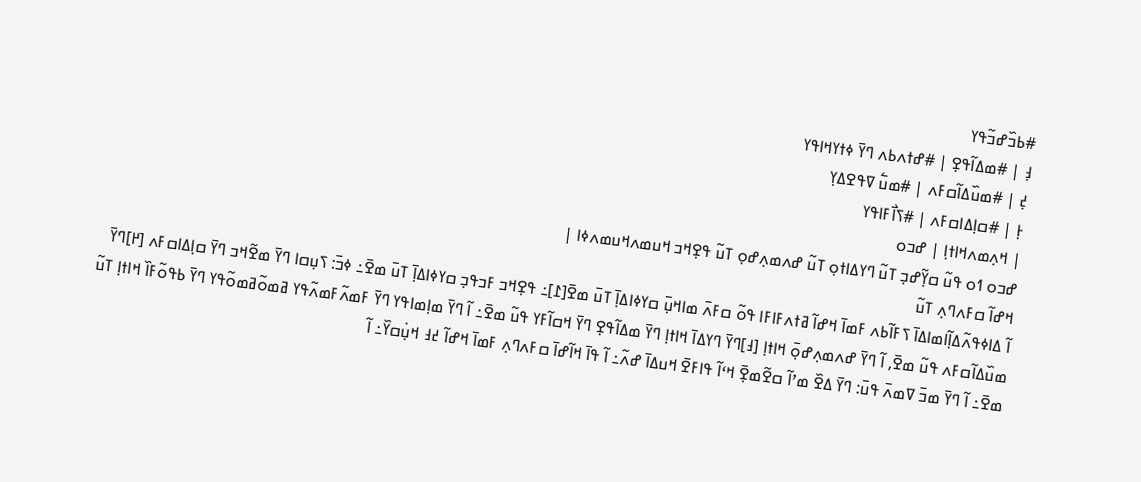#ߕߏ߰ߝߏ߬ߟߌ
߃߲ | #ߘߡߊ߬ߟߐ߲ | #ߝߙߍߕߍ ߣߌ߫ ߦߙߌߞߊߟߌ
߄߲ | #ߘߎ߰ߡߊ߬ߛߓߍ | #ߘߎ߱ ߜߟߐߡߌ߲
߅߲ | #ߛߊ߲ߡߊߛߓߍ | #ߖߊ߯ߓߊߟߌ
| ߞߍ߲ߘߍߞߊߙߊ߲ | ߝߏߋ
ߝߏߋ ߗߋ ߟߎ߬ ߛߌ߲߬ߝߏ߲ ߠߎ߬ ߣߌߡߊߙߋ߲ ߠߎ߬ ߝߍߘߍ߲ߝߋ߲ ߠߎ߬ ߟߐ߲ߞߏ ߞߎߘߍߞߎߘߍߦߊ |
ߞߝߊ߬ ߛߓߍߣߍ߲ ߠߎ߬
ߊ߬ ߡߊߦߟߍ߬ߡߊ߲߬ߊߘߊߡߊ߫ ߖߓߊ߬ߕߍ ߓߘߊ߫ ߞߝߊ߬ ߥߙߍߓߊߓߊ ߟߋ߬ ߛߓߍ߫ ߘߊߞߎ߲߫ ߛߌߦߊߡߊ߲߫ ߠߎ߫ ߘߐ߫[߁]߸ ߟߐ߲ߞߏ ߓߏߟߏ߲ ߛߌߦߊߡߊ߲߫ ߠߎ߫ ߘߐ߫߸ ߦߏ߫: ߖߎ߲ߛߊ ߣߌ߫ ߘߐ߬ߞߏ ߣߌ߫ ߛߊ߲ߡߊߛߓߍ [߂]ߣߌ߫ ߘߎ߰ߡߊ߬ߛߓߍ ߟߎ߬ ߘߐ߫, ߊ߬ ߣߌ߫ ߝߍߘߍ߲ߝߋ߲߫ ߞߊߙߊ߲ [߃]ߣߌ߫ ߣߌߡߊ߫ ߞߊߙߊ߲ ߣߌ߫ ߘߡߊ߬ߟߐ߲ ߣߌ߫ ߞߛߊ߬ߓߌ ߟߎ߬ ߘߐ߫߸ ߊ߬ ߣߌ߫ ߘߊ߲ߘߊߟߌ ߣߌ߫ ߓߘߍ߬ߓߘߍ߬ߟߌ ߥߘߋ߬ߥߘߋ߬ߟߌ ߣߌ߫ ߕߟߋ߬ߓߊ߰ ߞߊߙߊ߲ ߠߎ߬ ߘߐ߫߸ ߊ߬ ߣߌ߫ ߘߏ߫ ߜߘߍ߫ ߟߎ߫: ߣߌ߫ ߡߐ߰ ߘߴߊ߬ ߛߐ߬ߘߐ߲߫ ߞߵߊ߬ ߟߊߓߐ߫ ߞߎߡߊ߫ ߝߍ߬߸ ߊ߬ ߟߊ߫ ߞߊ߬ߝߊ߫ ߛߓߍߣߍ߲ ߓߘߊ߫ ߞߝߊ߬ ߄߃ ߞߎ߲߭ߛߌ߰߸ ߊ߬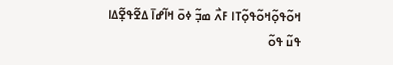ߞߋ߬ߟߋ߲߬ߞߋ߬ߟߋ߲߬ߠߊ ߓߍ߯ ߘߏ߲߬ ߦߋ߫ ߞߊ߬ߝߊ߫ ߡߐ߬ߟߐ߲߬ߡߊ ߟߎ߬ ߟߋ߬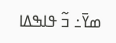ߘߌ߫߸ ߏ߬ ߟߊߒߡߊ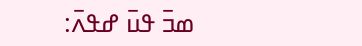ߘߏ߫ ߟߎ߫ ߝߟߍ߫: